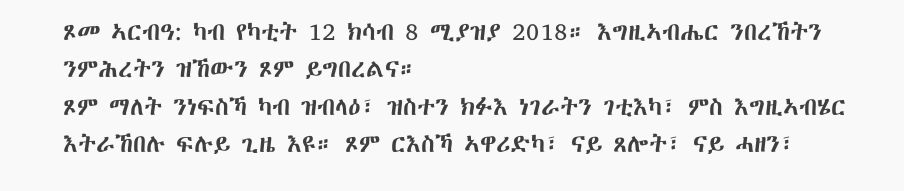ጾመ ኣርብዓ: ካብ የካቲት 12 ክሳብ 8 ሚያዝያ 2018። እግዚኣብሔር ንበረኸትን ንምሕረትን ዝኸውን ጾም ይግበረልና።
ጾም ማለት ንነፍስኻ ካብ ዝብላዕ፣ ዝስተን ክፉእ ነገራትን ገቲእካ፣ ምስ እግዚኣብሄር እትራኸበሉ ፍሉይ ጊዜ እዩ። ጾም ርእስኻ ኣዋሪድካ፣ ናይ ጸሎት፣ ናይ ሓዘን፣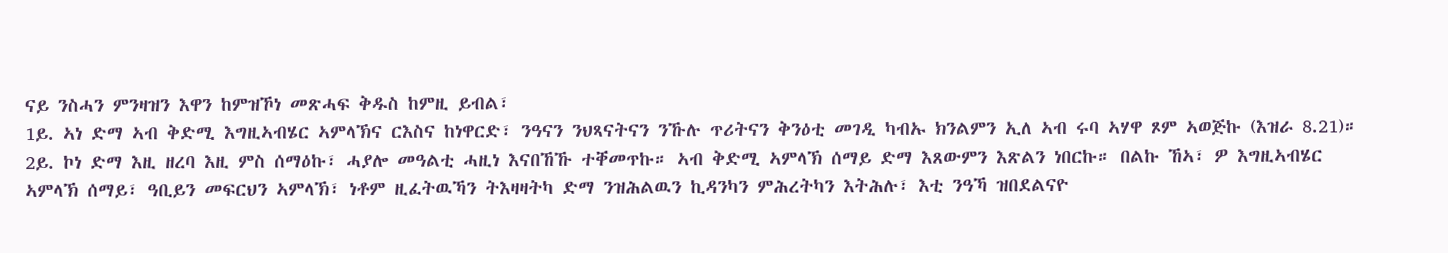ናይ ንስሓን ምንዛዝን እዋን ከምዝኾነ መጽሓፍ ቅዱስ ከምዚ ይብል፣
1ይ. ኣነ ድማ ኣብ ቅድሚ እግዚኣብሄር ኣምላኽና ርእስና ከነዋርድ፣ ንዓናን ንህጻናትናን ንኹሉ ጥሪትናን ቅንዕቲ መገዲ ካብኡ ክንልምን ኢለ ኣብ ሩባ ኣሃዋ ጾም ኣወጅኩ (እዝራ 8.21)።
2ይ. ኮነ ድማ እዚ ዘረባ እዚ ምስ ሰማዕኩ፣ ሓያሎ መዓልቲ ሓዚነ እናበኸኹ ተቐመጥኩ። ኣብ ቅድሚ ኣምላኽ ሰማይ ድማ እጸውምን እጽልን ነበርኩ። በልኩ ኸኣ፣ ዎ እግዚኣብሄር ኣምላኽ ሰማይ፣ ዓቢይን መፍርህን ኣምላኽ፣ ነቶም ዚፈትዉኻን ትእዛዛትካ ድማ ንዝሕልዉን ኪዳንካን ምሕረትካን እትሕሉ፣ እቲ ንዓኻ ዝበደልናዮ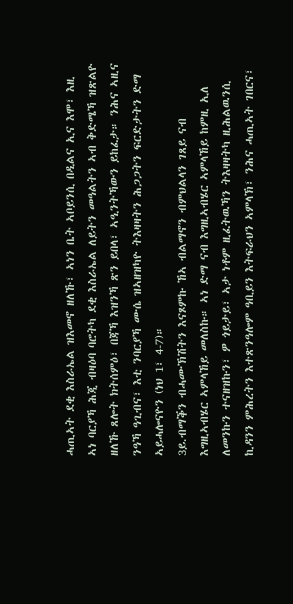ሓጢኣት ደቂ እስራኤል ዝእመኖ ዘለኹ፣ ኣነን ቤት ኣቦይንሲ በዲልና ኢና እሞ፣ እዚ ኣነ ባርያኻ ሕጂ ብዛዕባ ባሮትካ ደቂ እስራኤል ለይትን መዓልትን ኣብ ቅድሜኻ ዝጽልዮ ዘለኹ ጸሎት ክትሰምዕ፣ በጃኻ እዝንኻ ጽን ይበላ፣ ኣዒንትኻውን ይከፈታ። ንሕና ኣዚና ንዓኻ ዓጊብና፣ እቲ ንባርያኻ ሙሴ ዝኣዘዝካዮ ትእዛዛትን ሕጋጋትን ፍርድታትን ድማ ኣይሓሎናዮን (ነህ 1፣ 4-7)።
3ይ.ብማቕን ብሓሙኽሽትን እናጾምኩ ኸኣ ብልማኖን ብምህልላን ገጸይ ናብ እግዚኣብሄር ኣምላኸይ መለስኩ። ኣነ ድማ ናብ እግዚኣብሄር ኣምላኸይ ከምዚ ኢለ ለመንኩን ተናዘዝኩን፣ ዎ ጎይታይ፣ ኣታ ነቶም ዚፈትዉኻን ትእዛዛትካ ዚሕልዉንሲ ኪዳንን ምሕረትን እተጽንዓሎም ዓቢይን እትፍራህን ኣምላኽ፣ ንሕና ሓጢኣት ገበርና፣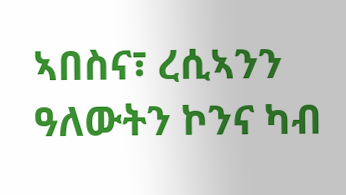ኣበስና፣ ረሲኣንን ዓለውትን ኮንና ካብ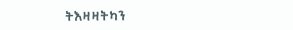ትእዛዛትካን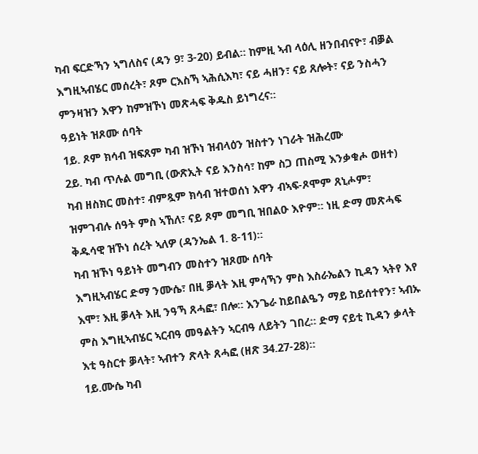ካብ ፍርድኻን ኣግለስና (ዳን 9፣ 3-20) ይብል። ከምዚ ኣብ ላዕሊ ዘንበብናዮ፣ ብቓል እግዚኣብሄር መሰረት፣ ጾም ርእስኻ ኣሕሲእካ፣ ናይ ሓዘን፣ ናይ ጸሎት፣ ናይ ንስሓን ምንዛዝን እዋን ከምዝኾነ መጽሓፍ ቅዱስ ይነግረና።
ዓይነት ዝጾሙ ሰባት
1ይ. ጾም ክሳብ ዝፍጸም ካብ ዝኾነ ዝብላዕን ዝስተን ነገራት ዝሕረሙ
2ይ. ካብ ጥሉል መግቢ (ውጽኢት ናይ እንስሳ፣ ከም ስጋ ጠስሚ እንቃቁሖ ወዘተ) ካብ ዘስክር መስተ፣ ብምጿም ክሳብ ዝተወሰነ እዋን ብኣፍ-ጾሞም ጸኒሖም፣ ዝምገብሉ ሰዓት ምስ ኣኸለ፣ ናይ ጾም መግቢ ዝበልዑ እዮም። ነዚ ድማ መጽሓፍ ቅዱሳዊ ዝኾነ ሰረት ኣለዎ (ዳንኤል 1. 8-11)።
ካብ ዝኾነ ዓይነት መግብን መስተን ዝጾሙ ሰባት
እግዚኣብሄር ድማ ንሙሴ፣ በዚ ቓላት እዚ ምሳኻን ምስ እስራኤልን ኪዳን ኣትየ እየ እሞ፣ እዚ ቓላት እዚ ንዓኻ ጸሓፎ፣ በሎ። እንጌራ ከይበልዔን ማይ ከይሰተየን፣ ኣብኡ ምስ እግዚኣብሄር ኣርብዓ መዓልትን ኣርብዓ ለይትን ገበረ። ድማ ናይቲ ኪዳን ቃላት እቲ ዓስርተ ቓላት፣ ኣብተን ጽላት ጸሓፎ (ዘጽ 34.27-28)።
1ይ.ሙሴ ካብ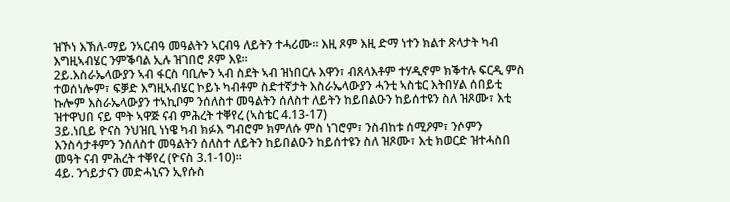ዝኾነ እኽለ-ማይ ንኣርብዓ መዓልትን ኣርብዓ ለይትን ተሓሪሙ። እዚ ጾም እዚ ድማ ነተን ክልተ ጽላታት ካብ እግዚኣብሄር ንምቕባል ኢሉ ዝገበሮ ጾም እዩ።
2ይ.እስራኤላውያን ኣብ ፋርስ ባቢሎን ኣብ ስደት ኣብ ዝነበርሉ እዋን፣ ብጸላእቶም ተሃዲኖም ክቕተሉ ፍርዲ ምስ ተወሰነሎም፣ ፍቓድ እግዚኣብሄር ኮይኑ ካብቶም ስድተኛታት እስራኤላውያን ሓንቲ ኣስቴር እትበሃል ሰበይቲ ኩሎም እስራኤላውያን ተኣኪቦም ንሰለስተ መዓልትን ሰለስተ ለይትን ከይበልዑን ከይሰተዩን ስለ ዝጾሙ፣ እቲ ዝተዋህበ ናይ ሞት ኣዋጅ ናብ ምሕረት ተቐየረ (ኣስቴር 4.13-17)
3ይ.ነቢይ ዮናስ ንህዝቢ ነነዌ ካብ ክፉእ ግብሮም ክምለሱ ምስ ነገሮም፣ ንስብከቱ ሰሚዖም፣ ንሶምን እንስሳታቶምን ንሰለስተ መዓልትን ሰለስተ ለይትን ከይበልዑን ከይሰተዩን ስለ ዝጾሙ፣ እቲ ክወርድ ዝተሓስበ መዓት ናብ ምሕረት ተቐየረ (ዮናስ 3.1-10)።
4ይ. ንጎይታናን መድሓኒናን ኢየሱስ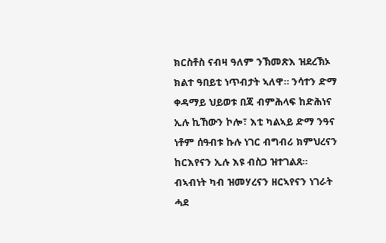ክርስቶስ ናብዛ ዓለም ንኽመጽእ ዝደረኽኦ ክልተ ዓበይቲ ነጥብታት ኣለዋ። ንሳተን ድማ ቀዳማይ ህይወቱ በጃ ብምሕላፍ ከድሕነና ኢሉ ኪኸውን ኮሎ፣ እቲ ካልኣይ ድማ ንዓና ነቶም ሰዓብቱ ኩሉ ነገር ብግብሪ ክምህረናን ከርእየናን ኢሉ እዩ ብስጋ ዝተገልጸ። ብኣብነት ካብ ዝመሃረናን ዘርኣየናን ነገራት ሓደ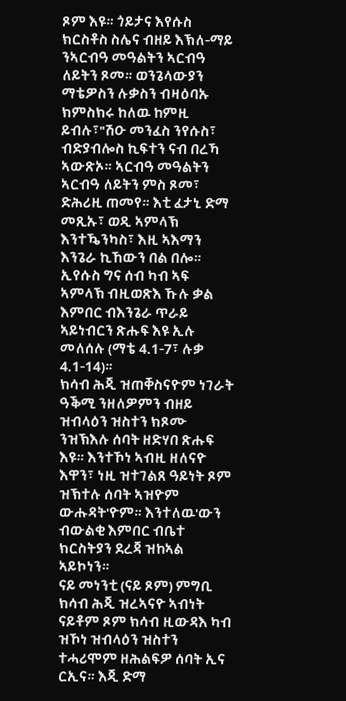ጾም እዩ። ጎይታና እየሱስ ክርስቶስ ስሌና ብዘይ እኽለ-ማይ ንኣርብዓ መዓልትን ኣርብዓ ለይትን ጾመ። ወንጌላውያን ማቴዎስን ሉቃስን ብዛዕባኡ ክምስክሩ ከለዉ ከምዚ ይብሉ፣"ሽዑ መንፈስ ንየሱስ፣ ብድያብሎስ ኪፍተን ናብ በረኻ ኣውጽኦ። ኣርብዓ መዓልትን ኣርብዓ ለይትን ምስ ጾመ፣ ድሕሪዚ ጠመየ። እቲ ፈታኒ ድማ መጺኡ፣ ወዲ ኣምላኽ እንተዄንካስ፣ እዚ ኣእማን እንጌራ ኪኸውን በል በሎ። ኢየሱስ ግና ሰብ ካብ ኣፍ ኣምላኽ ብዚወጽእ ኹሉ ቃል እምበር ብእንጌራ ጥራይ ኣይነብርን ጽሑፍ እዩ ኢሉ መለሰሉ (ማቴ 4.1-7፣ ሉቃ 4.1-14)።
ክሳብ ሕጂ ዝጠቐስናዮም ነገራት ዓቕሚ ንዘለዎምን ብዘይ ዝብላዕን ዝስተን ክጾሙ ንዝኽእሉ ሰባት ዘድሃበ ጽሑፍ እዩ። እንተኾነ ኣብዚ ዘለናዮ እዋን፣ ነዚ ዝተገልጸ ዓይነት ጾም ዝኽተሉ ሰባት ኣዝዮም ውሑዳት'ዮም። እንተለዉ'ውን ብውልቂ እምበር ብቤተ ክርስትያን ደረጃ ዝከኣል ኣይኮነን።
ናይ መነንቲ (ናይ ጾም) ምግቢ
ክሳብ ሕጂ ዝረኣናዮ ኣብነት ናይቶም ጾም ክሳብ ዚውዳእ ካብ ዝኾነ ዝብላዕን ዝስተን ተሓሪሞም ዘሕልፍዎ ሰባት ኢና ርኢና። እጂ ድማ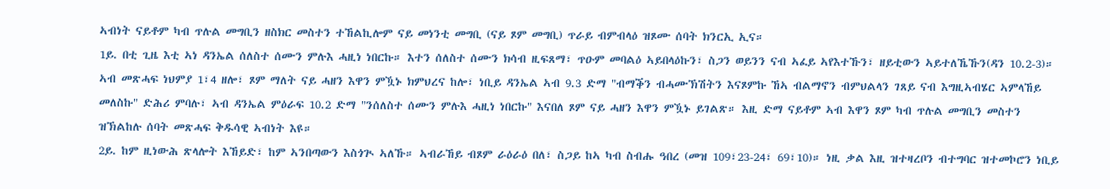ኣብነት ናይቶም ካብ ጥሉል መግቢን ዘስክር መስተን ተኸልኪሎም ናይ መነንቲ መግቢ (ናይ ጾም መግቢ) ጥራይ ብምብላዕ ዝጾሙ ሰባት ክንርኢ ኢና።
1ይ. በቲ ጊዜ እቲ ኣነ ዳንኤል ሰለስተ ሰሙን ምሉእ ሓዚነ ነበርኩ። እተን ሰለስተ ሰሙን ክሳብ ዚፍጸማ፣ ጥዑም መባልዕ ኣይበላዕኩን፣ ስጋን ወይንን ናብ ኣፈይ ኣየእተኹን፣ ዘይቲውን ኣይተለኼኹን(ዳን 10.2-3)። ኣብ መጽሓፍ ነህምያ 1፣4 ዘሎ፣ ጾም ማለት ናይ ሓዘን እዋን ምዃኑ ክምህረና ከሎ፣ ነቢይ ዳንኤል ኣብ 9.3 ድማ "ብማቕን ብሓሙኽሽትን እናጾምኩ ኸኣ ብልማኖን ብምህልላን ገጸይ ናብ እግዚኣብሄር ኣምላኸይ መለስኩ" ድሕሪ ምባሉ፣ ኣብ ዳንኤል ምዕራፍ 10.2 ድማ "ንሰለስተ ሰሙን ምሉእ ሓዚነ ነበርኩ" እናበለ ጾም ናይ ሓዘን እዋን ምዃኑ ይገልጽ። እዚ ድማ ናይቶም ኣብ እዋን ጾም ካብ ጥሉል መግቢን መስተን ዝኽልከሉ ሰባት መጽሓፍ ቅዱሳዊ ኣብነት እዩ።
2ይ. ከም ዚነውሕ ጽላሎት እኸይድ፣ ከም ኣንበጣውን እስጎጒ ኣለኹ። ኣብራኸይ ብጾም ራዕራዕ በለ፣ ስጋይ ከኣ ካብ ስብሑ ዓበረ (መዝ 109፣23-24፣ 69፣10)። ነዚ ቃል እዚ ዝተዛረቦን ብተግባር ዝተመኮሮን ነቢይ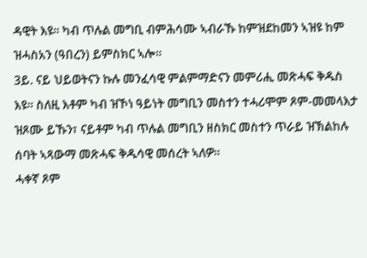ዳዊት እዩ። ካብ ጥሉል መግቢ ብምሕሳሙ ኣብራኹ ከምዝደከመን ኣዝዩ ከም ዝሓስአን (ዓበረን) ይምስክር ኣሎ።
3ይ. ናይ ህይወትናን ኩሉ መንፈሳዊ ምልምማድናን መምሪሒ መጽሓፍ ቅዱስ እዩ። ስለዚ እቶም ካብ ዝኾነ ዓይነት መግቢን መስተን ተሓሪሞም ጾም-መመላእታ ዝጾሙ ይኹን፣ ናይቶም ካብ ጥሉል መግቢን ዘስክር መስተን ጥራይ ዝኽልከሉ ሰባት ኣጻውማ መጽሓፍ ቅዱሳዊ መሰረት ኣለዎ።
ሓቀኛ ጾም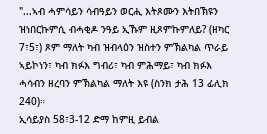"...ኣብ ሓምሳይን ሳብዓይን ወርሒ እትጾሙን እትበኽዩን ዝነበርኩምሲ ብሓቂዶ ንዓይ ኢኹም ዚጾምኩምለይ? (ዘካር 7፣5፣) ጾም ማለት ካብ ዝብላዕን ዝስተን ምኽልካል ጥራይ ኣይኮነን፣ ካብ ክፉእ ግብሪ፣ ካብ ምሕማይ፣ ካብ ክፉእ ሓሳብን ዘረባን ምኽልካል ማለት እዩ (ስንክ ታሕ 13 ፊሊክ 240)።
ኢሳይያስ 58፣3-12 ድማ ከምዚ ይብል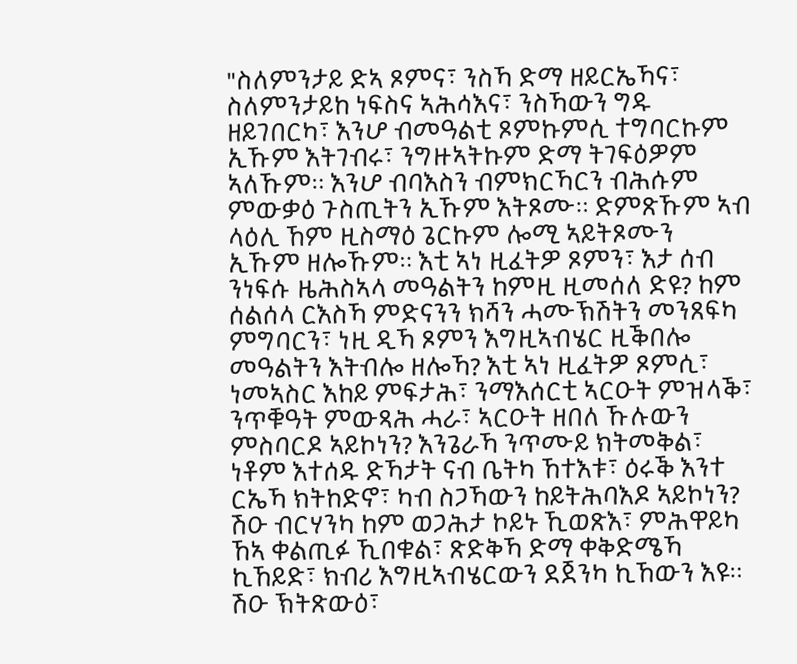"ስለምንታይ ድኣ ጾምና፣ ንስኻ ድማ ዘይርኤኻና፣ ስለምንታይከ ነፍስና ኣሕሳእና፣ ንስኻውን ግዱ ዘይገበርካ፣ እንሆ ብመዓልቲ ጾምኩምሲ ተግባርኩም ኢኹም እትገብሩ፣ ንግዙኣትኩም ድማ ትገፍዕዎም ኣለኹም። እንሆ ብባእስን ብምክርኻርን ብሕሱም ምውቃዕ ጉስጢትን ኢኹም እትጾሙ። ድምጽኹም ኣብ ላዕሊ ኸም ዚስማዕ ጌርኩም ሎሚ ኣይትጾሙን ኢኹም ዘሎኹም። እቲ ኣነ ዚፈትዎ ጾምን፣ እታ ሰብ ንነፍሱ ዜሕስኣላ መዓልትን ከምዚ ዚመሰለ ድዩ? ከም ሰልሰላ ርእስኻ ምድናንን ክሻን ሓሙኽሽትን መንጸፍካ ምግባርን፣ ነዚ ዲኻ ጾምን እግዚኣብሄር ዚቕበሎ መዓልትን እትብሎ ዘሎኻ? እቲ ኣነ ዚፈትዎ ጾምሲ፣ ነመኣስር እከይ ምፍታሕ፣ ንማእሰርቲ ኣርዑት ምዝላቕ፣ ንጥቑዓት ምውጻሕ ሓራ፣ ኣርዑት ዘበለ ኹሉውን ምስባርዶ ኣይኮነን? እንጌራኻ ንጥሙይ ክትመቅል፣ ነቶም እተሰዱ ድኻታት ናብ ቤትካ ኸተእቱ፣ ዕሩቕ እንተ ርኤኻ ክትከድኖ፣ ካብ ስጋኻውን ከይትሕባእዶ ኣይኮነን? ሽዑ ብርሃንካ ከም ወጋሕታ ኮይኑ ኺወጽእ፣ ምሕዋይካ ኸኣ ቀልጢፉ ኺበቁል፣ ጽድቅኻ ድማ ቀቅድሜኻ ኪኸይድ፣ ክብሪ እግዚኣብሄርውን ደጀንካ ኪኸውን እዩ። ሽዑ ኽትጽውዕ፣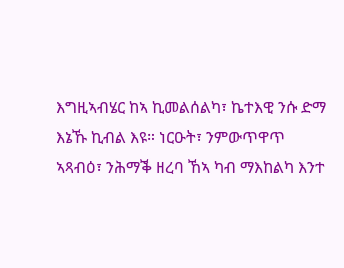እግዚኣብሄር ከኣ ኪመልሰልካ፣ ኬተእዊ ንሱ ድማ እኔኹ ኪብል እዩ። ነርዑት፣ ንምውጥዋጥ ኣጻብዕ፣ ንሕማቕ ዘረባ ኸኣ ካብ ማእከልካ እንተ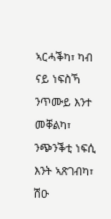ኣርሓቕካ፣ ካብ ናይ ነፍስኻ ንጥሙይ እንተ መቐልካ፣ ንጭንቕቲ ነፍሲ እንት ኣጽገብካ፣ ሽዑ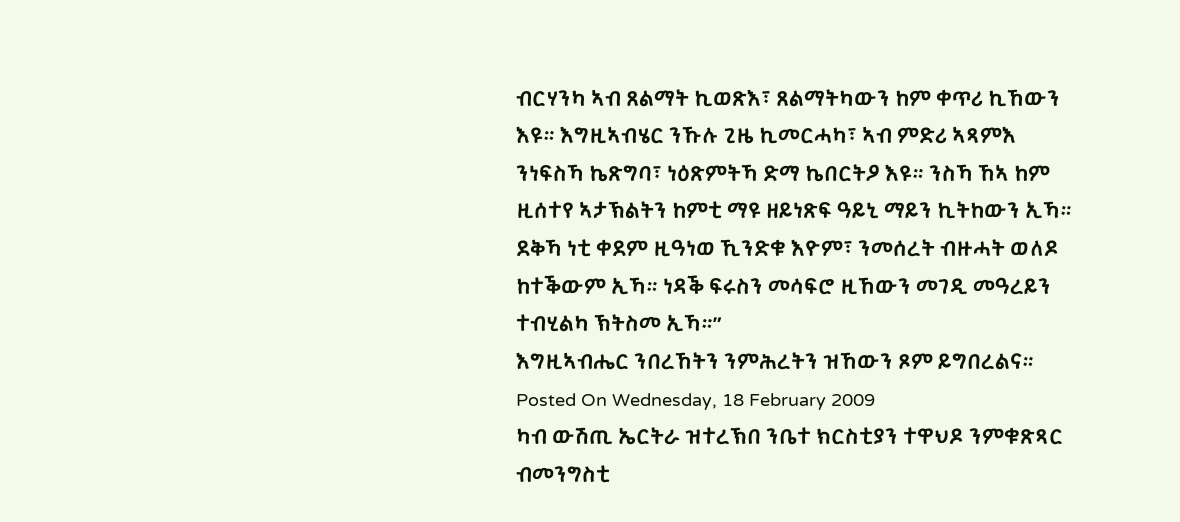ብርሃንካ ኣብ ጸልማት ኪወጽእ፣ ጸልማትካውን ከም ቀጥሪ ኪኸውን እዩ። እግዚኣብሄር ንኹሉ ጊዜ ኪመርሓካ፣ ኣብ ምድሪ ኣጻምእ ንነፍስኻ ኬጽግባ፣ ነዕጽምትኻ ድማ ኬበርትዖ እዩ። ንስኻ ኸኣ ከም ዚሰተየ ኣታኽልትን ከምቲ ማዩ ዘይነጽፍ ዓይኒ ማይን ኪትከውን ኢኻ። ደቅኻ ነቲ ቀደም ዚዓነወ ኺንድቁ እዮም፣ ንመሰረት ብዙሓት ወለዶ ከተቕውም ኢኻ። ነዳቕ ፍሩስን መሳፍሮ ዚኸውን መገዲ መዓረይን ተብሂልካ ኽትስመ ኢኻ።”
እግዚኣብሔር ንበረኸትን ንምሕረትን ዝኸውን ጾም ይግበረልና።
Posted On Wednesday, 18 February 2009
ካብ ውሽጢ ኤርትራ ዝተረኽበ ንቤተ ክርስቲያን ተዋህዶ ንምቁጽጻር ብመንግስቲ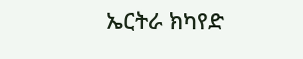ኤርትራ ክካየድ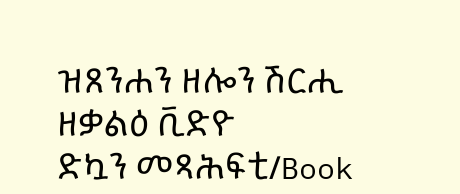ዝጸንሐን ዘሎን ሽርሒ ዘቃልዕ ቪድዮ
ድኳን መጻሕፍቲ/Book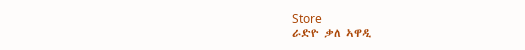Store
ራድዮ ቃለ ኣዋዲ